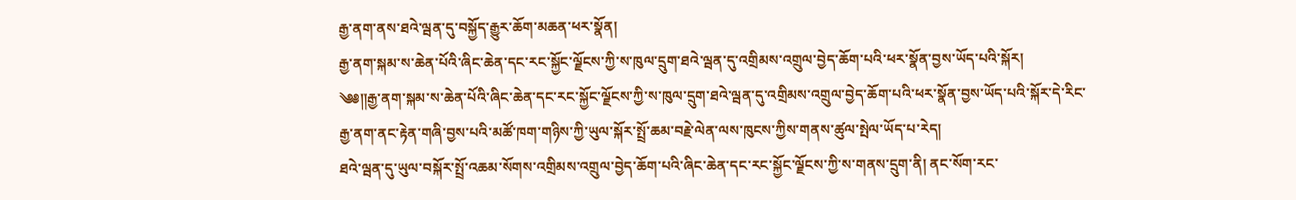རྒྱ་ནག་ནས་ཐའེ་ལྦན་དུ་བསྐྱོད་རྒྱུར་ཆོག་མཆན་ཕར་སྣོན།
རྒྱ་ནག་སྐམ་ས་ཆེན་པོའི་ཞིང་ཆེན་དང་རང་སྐྱོང་ལྗོངས་ཀྱི་ས་ཁུལ་དྲུག་ཐའེ་ལྦན་དུ་འགྲིམས་འགྲུལ་བྱེད་ཆོག་པའི་ཕར་སྣོན་བྱས་ཡོད་པའི་སྐོར།
༄༅༎རྒྱ་ནག་སྐམ་ས་ཆེན་པོའི་ཞིང་ཆེན་དང་རང་སྐྱོང་ལྗོངས་ཀྱི་ས་ཁུལ་དྲུག་ཐའེ་ལྦན་དུ་འགྲིམས་འགྲུལ་བྱེད་ཆོག་པའི་ཕར་སྣོན་བྱས་ཡོད་པའི་སྐོར་དེ་རིང་རྒྱ་ནག་ནང་རྟེན་གཞི་བྱས་པའི་མཚོ་ཁག་གཉིས་ཀྱི་ཡུལ་སྐོར་སྤྲོ་ཆམ་བརྗེ་ལེན་ལས་ཁུངས་ཀྱིས་གནས་ཚུལ་སྤེལ་ཡོད་པ་རེད།
ཐའེ་ལྦན་དུ་ཡུལ་བསྐོར་སྤྲོ་འཆམ་སོགས་འགྲིམས་འགྲུལ་བྱེད་ཆོག་པའི་ཞིང་ཆེན་དང་རང་སྐྱོང་ལྗོངས་ཀྱི་ས་གནས་དྲུག་ནི། ནང་སོག་རང་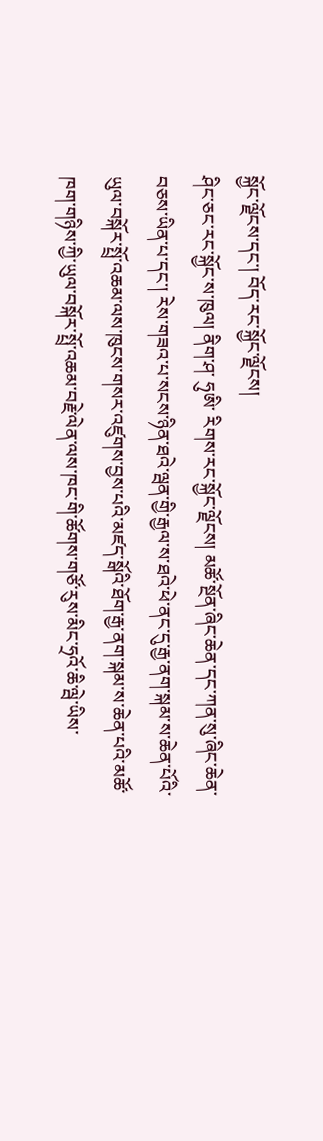སྐྱོང་ལྗོངས་དང་། བོད་རང་སྐྱོང་ལྗོངས།
ཤིང་ཅང་རང་སྐྱོང་ས་ཁུལ། ནིག་ཤ་ ཧུཨི་ རིགས་རང་སྐྱོང་ལྗོངས། མཚོ་སྔོན་ཞིང་ཆེན་དང་ཀན་སུ་ཞིང་ཆེན་བཅས་ཡིན་པ་དང་། རེས་གཟའ་པ་སངས་ཉིན་ཐའེ་ལྦན་གྱི་རྒྱལ་ས་ཐའེ་ཕེ་ནང་དུ་རྒྱ་ནག་སྐམ་ས་ཆེན་པོའི་ཡུལ་བསྐོར་སྤྲོ་འཆམ་ལས་ཁུངས་གསར་འཛུགས་བྱས་པའི་མཛད་སྒོའི་ཐོག་རྒྱ་ནག་སྐམ་ས་ཆེན་པའི་མཚོ་ཁག་གཉིས་ཀྱི་ཡུལ་བསྐོར་སྤྲོ་འཆམ་བརྗེ་ལེན་ལས་ཁང་གི་ཚོགས་གཙོ་རུས་མིང་ཧྲའོ་ཆི་ལྦེ་ཡིས་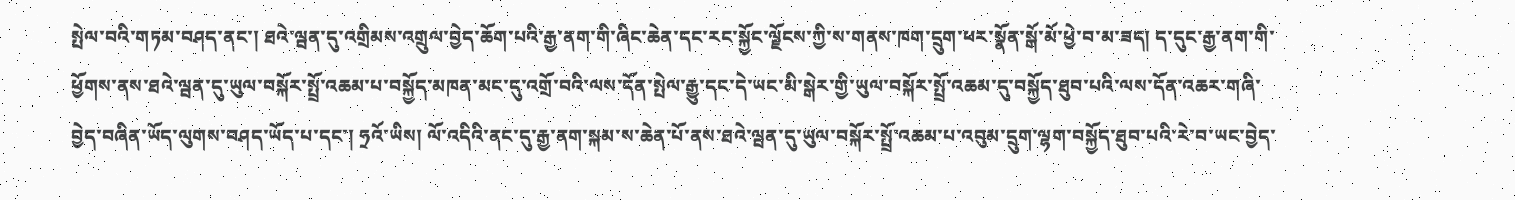སྤེལ་བའི་གཏམ་བཤད་ནང་། ཐའེ་ལྦན་དུ་འགྲིམས་འགྲུལ་བྱེད་ཆོག་པའི་རྒྱ་ནག་གི་ཞིང་ཆེན་དང་རང་སྐྱོང་ལྗོངས་ཀྱི་ས་གནས་ཁག་དྲུག་ཕར་སྣོན་སྒོ་མོ་ཕྱེ་བ་མ་ཟད། ད་དུང་རྒྱ་ནག་གི་ཕྱོགས་ནས་ཐའེ་ལྦན་དུ་ཡུལ་བསྐོར་སྤྲོ་འཆམ་པ་བསྐྱོད་མཁན་མང་དུ་འགྲོ་བའི་ལས་དོན་སྤེལ་རྒྱུ་དང་དེ་ཡང་མི་སྒེར་གྱི་ཡུལ་བསྐོར་སྤྲོ་འཆམ་དུ་བསྐྱོད་ཐུབ་པའི་ལས་དོན་འཆར་གཞི་བྱེད་བཞིན་ཡོད་ལུགས་བཤད་ཡོད་པ་དང་། ཧྲའོ་ཡིས། ལོ་འདིའི་ནང་དུ་རྒྱ་ནག་སྐམ་ས་ཆེན་པོ་ནས་ཐའེ་ལྦན་དུ་ཡུལ་བསྐོར་སྤྲོ་འཆམ་པ་འབུམ་དྲུག་ལྷག་བསྐྱོད་ཐུབ་པའི་རེ་བ་ཡང་བྱེད་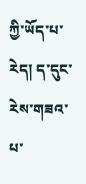ཀྱི་ཡོད་པ་རེད། ད་དུང་རེས་གཟའ་པ་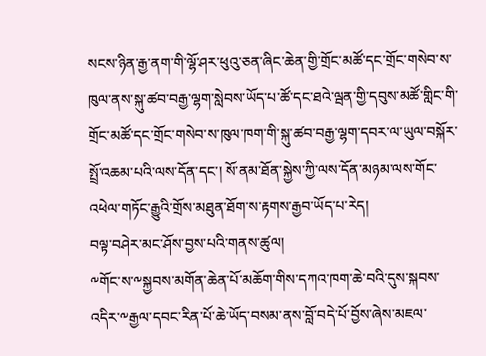སངས་ཉིན་རྒྱ་ནག་གི་ལྷོ་ཤར་ཕུའུ་ཅན་ཞིང་ཆེན་གྱི་གྲོང་མཚོ་དང་གྲོང་གསེབ་ས་ཁུལ་ནས་སྐུ་ཚབ་བརྒྱ་ལྷག་སླེབས་ཡོད་པ་ཚོ་དང་ཐའེ་ལྦན་གྱི་དབུས་མཚོ་གླིང་གི་གྲོང་མཚོ་དང་གྲོང་གསེབ་ས་ཁུལ་ཁག་གི་སྐུ་ཚབ་བརྒྱ་ལྷག་དབར་ལ་ཡུལ་བསྐོར་སྤྲོ་འཆམ་པའི་ལས་དོན་དང་། སོ་ནམ་ཐོན་སྐྱེས་ཀྱི་ལས་དོན་མཉམ་ལས་གོང་འཕེལ་གཏོང་རྒྱུའི་གྲོས་མཐུན་ཐོག་ས་རྟགས་རྒྱབ་ཡོད་པ་རེད།
བལྟ་བཤེར་མང་ཤོས་བྱས་པའི་གནས་ཚུལ།
༸གོང་ས་༸སྐྱབས་མགོན་ཆེན་པོ་མཆོག་གིས་དཀའ་ཁག་ཆེ་བའི་དུས་སྐབས་འདིར་༸རྒྱལ་དབང་རིན་པོ་ཆེ་ཡོད་བསམ་ནས་བློ་བདེ་པོ་བྱོས་ཞེས་མཇལ་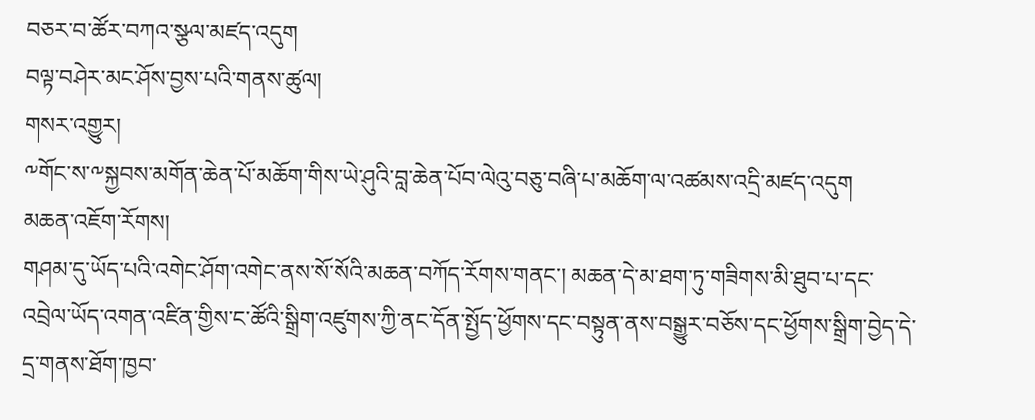བཅར་བ་ཚོར་བཀའ་སྩལ་མཛད་འདུག
བལྟ་བཤེར་མང་ཤོས་བྱས་པའི་གནས་ཚུལ།
གསར་འགྱུར།
༸གོང་ས་༸སྐྱབས་མགོན་ཆེན་པོ་མཆོག་གིས་ཡེ་ཤུའི་བླ་ཆེན་པོབ་ལེའུ་བཅུ་བཞི་པ་མཆོག་ལ་འཚམས་འདྲི་མཛད་འདུག
མཆན་འཇོག་རོགས།
གཤམ་དུ་ཡོད་པའི་འགེང་ཤོག་འགེང་ནས་སོ་སོའི་མཆན་བཀོད་རོགས་གནང་། མཆན་དེ་མ་ཐག་ཏུ་གཟིགས་མི་ཐུབ་པ་དང་འབྲེལ་ཡོད་འགན་འཛིན་གྱིས་ང་ཚོའི་སྒྲིག་འཛུགས་ཀྱི་ནང་དོན་སྤྱོད་ཕྱོགས་དང་བསྟུན་ནས་བསྒྱུར་བཅོས་དང་ཕྱོགས་སྒྲིག་བྱེད་དེ་དྲ་གནས་ཐོག་ཁྱབ་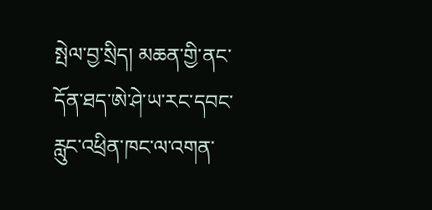སྤེལ་བྱ་སྲིད། མཆན་གྱི་ནང་དོན་ཐད་ཨེ་ཤེ་ཡ་རང་དབང་རླུང་འཕྲིན་ཁང་ལ་འགན་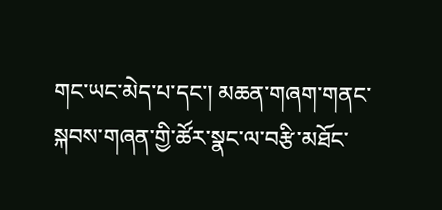གང་ཡང་མེད་པ་དང་། མཆན་གཞག་གནང་སྐབས་གཞན་གྱི་ཚོར་སྣང་ལ་བརྩི་མཐོང་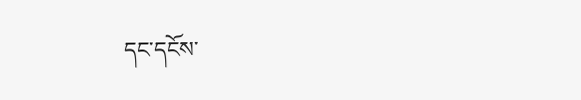དང་དངོས་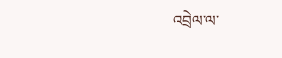འབྲེལ་ལ་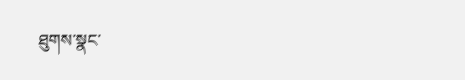ཐུགས་སྣང་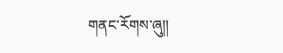གནང་རོགས་ཞུ༎